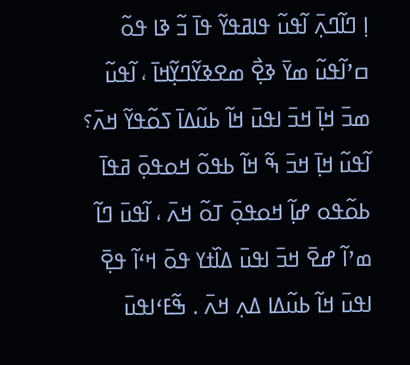ߊ߲ ߣߊ߬ߣߍ߲߫ ߊ߬ߟߎ߬ ߟߊߥߟߌ߬ ߟߊ߫ ߏ߬ ߢߊ ߟߋ߬ ߛߴߊ߬ߟߎ߬ ߘߌ߫ ߢߐ߲߯ ߘߐߢߌ߬ߣߌ߲߬ߞߊ߫ ، ߊ߬ߟߎ߬ ߘߏ߫ ߞߊ߲߫ ߞߏ߫ ߊߟߎ߫ ߞߊ߬ ߕߎ߬ߡߊ߫ ߖߋ߬ߟߌ߬ ߞߍ߫؟ ߊ߬ߟߎ߬ ߞߊ߲߫ ߞߏ߫ ߒ߬ ߞߊ߬ ߕߟߋ߬ ߞߋߟߋ߲߫ ߥߟߊ߫ ߕߋ߬ߟߋ ߝߊ߲߬ ߞߋߟߋ߲߫ ߠߋ߬ ߞߍ߫ ، ߊ߬ߟߎ߫ ߣߊ߬ ߘߴߊ߬ ߝߐ߫ ߞߏ߫ ߊߟߎ߫ ߡߊ߰ߙߌ ߟߋ߫ ߞߵߊ߬ ߟߐ߲߫ ߊߟߎ߫ ߞߊ߬ ߕߎ߬ߡߊ ߡߍ߲ ߞߍ߫ . ߒ߬ߓߵߊߟߎ߫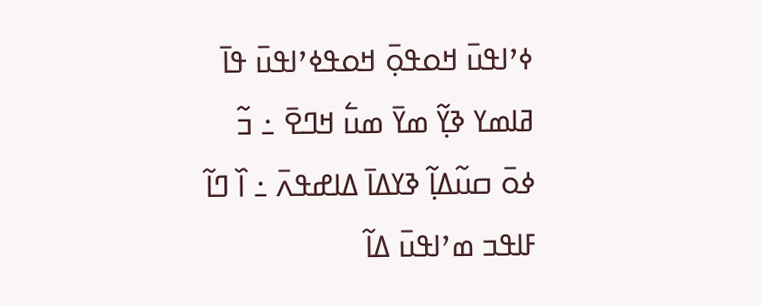ߦߴߊߟߎ߫ ߞߋߟߋ߲߫ ߞߋߟߦߴߊߟߎ߫ ߟߊ߫ ߥߊߘߌ ߢߌ߲߬ ߘߌ߫ ߘߎ߱ ߞߣߐ߫ ߸ ߏ߬ ߦߋ߫ ߛߎ߬ߡߊ߲߬ ߢߌߡߊ߫ ߡߊߝߟߍ߫ ߸ ߊ߰ ߣߊ߬ ߓߊߟߏ ߘߴߊߟߎ߫ ߡߊ߬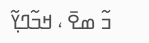ߏ߬ ߘߐ߫ ، ߞߏ߬ߣߌ߲߬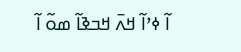ߊ߬ ߦߴߊ߬ ߞߍ߫ ߞߏߢߊ߬ ߘߋ߬ ߊ߬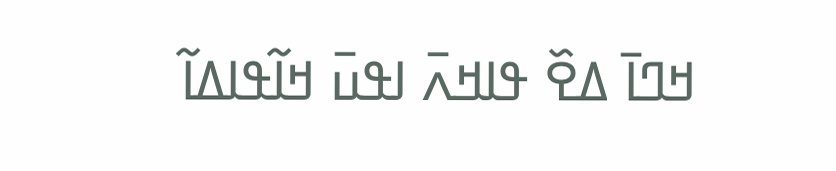ߞߣߊ߫ ߡߐ߰ ߟߊߞߍ߫ ߊߟߎ߫ ߞߊ߬ߟߊߡߊ߬